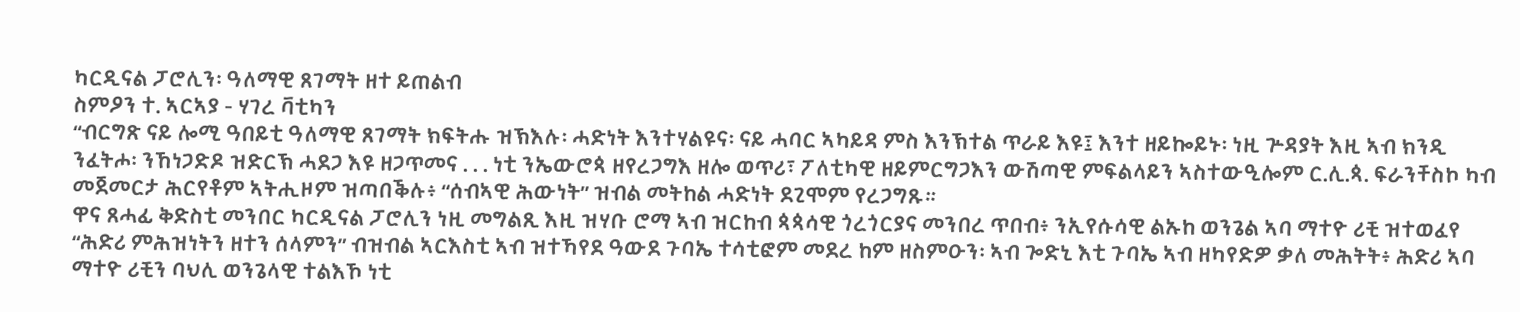ካርዲናል ፓሮሊን፡ ዓለማዊ ጸገማት ዘተ ይጠልብ
ስምዖን ተ. ኣርኣያ - ሃገረ ቫቲካን
“ብርግጽ ናይ ሎሚ ዓበይቲ ዓለማዊ ጸገማት ክፍትሑ ዝኽእሉ፡ ሓድነት እንተሃልዩና፡ ናይ ሓባር ኣካይዳ ምስ እንኽተል ጥራይ እዩ፤ እንተ ዘይኰይኑ፡ ነዚ ጕዳያት እዚ ኣብ ክንዲ ንፈትሖ፡ ንኸነጋድዶ ዝድርኽ ሓደጋ እዩ ዘጋጥመና . . . ነቲ ንኤውሮጳ ዘየረጋግእ ዘሎ ወጥሪ፣ ፖለቲካዊ ዘይምርግጋእን ውሽጣዊ ምፍልላይን ኣስተውዒሎም ር.ሊ.ጳ. ፍራንቸስኮ ካብ መጀመርታ ሕርየቶም ኣትሒዞም ዝጣበቕሉ፥ “ሰብኣዊ ሕውነት” ዝብል መትከል ሓድነት ደጊሞም የረጋግጹ።
ዋና ጸሓፊ ቅድስቲ መንበር ካርዲናል ፓሮሊን ነዚ መግልጺ እዚ ዝሃቡ ሮማ ኣብ ዝርከብ ጳጳሳዊ ጎረጎርያና መንበረ ጥበብ፥ ንኢየሱሳዊ ልኡከ ወንጌል ኣባ ማተዮ ሪቺ ዝተወፈየ “ሕድሪ ምሕዝነትን ዘተን ሰላምን” ብዝብል ኣርእስቲ ኣብ ዝተኻየደ ዓውደ ጉባኤ ተሳቲፎም መደረ ከም ዘስምዑን፡ ኣብ ጐድኒ እቲ ጉባኤ ኣብ ዘካየድዎ ቃለ መሕትት፥ ሕድሪ ኣባ ማተዮ ሪቺን ባህሊ ወንጌላዊ ተልእኾ ነቲ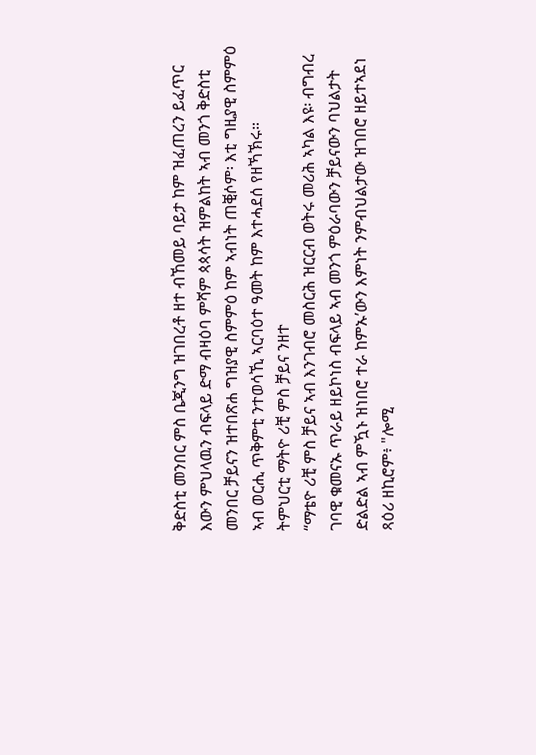ቅድስቲ መንበር ምስ ቤጂንግ ዝገበረቶ ዘተ ብኸመይ ባይታ ከም ዝፈጠረን ይፈጥር እውን ምህላዉን ብፍላይ ድማ ብዛዕባ ምሻም ጳጳሳት ዝምልከት ኣብ መንጎ ቅድስቲ መንበር ቻይናን ዝተበጽሐ ግዝያዊ ስምምዕ ከም ኣብነት ጠቒሶም፡ እቲ ግዚያዊ ስምምዕ ኣብ ወርሒ ጥቅምቲ ንተወሳኺ ኣርባዕተ ዓመት ከም እተሓደሰ የዘኻኽሩ።
ትምህርቲ ማትዮ ሪቺ ምስ ቻይና ንዘተ
“ማቴዮ ሪቺ ምስ ቻይና ኣብ እንገብሮ መስርሕ ዝርርብ ወትሩ መሪሕ ኣካል እዩ፡ ብግብረ ገባዊ ቁመናኡ ጥራይ ዘይኮነስ ብፍላይ ኣብ መንጎ ምዕራባውን ቻይናውን ባህልታት ድልድል ኣብ ምዃኑ ዝነበሮ ተራ ከምኡ’ውን እምነት ንምብህልታው ዝገበሮ ዘይተኣደነ ጻዕሪ ዘኪሮም፥ "ሎሚ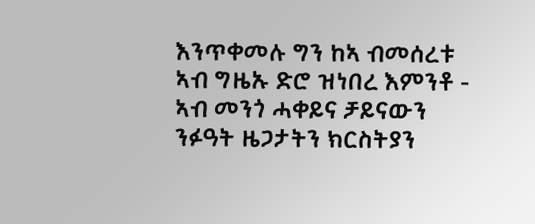እንጥቀመሉ ግን ከኣ ብመሰረቱ ኣብ ግዜኡ ድሮ ዝነበረ እምንቶ - ኣብ መንጎ ሓቀይና ቻይናውን ንፉዓት ዜጋታትን ክርስትያን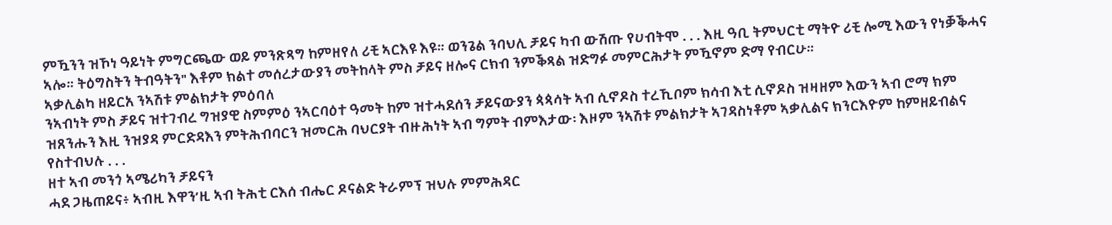ምዃንን ዝኾነ ዓይነት ምግርጫው ወይ ምንጽጻግ ከምዘየለ ሪቺ ኣርእዩ እዩ። ወንጌል ንባህሊ ቻይና ካብ ውሽጡ የሀብትሞ . . . እዚ ዓቢ ትምህርቲ ማትዮ ሪቺ ሎሚ እውን የነቓቕሓና ኣሎ። ትዕግስትን ትብዓትን" እቶም ክልተ መሰረታውያን መትከላት ምስ ቻይና ዘሎና ርክብ ንምቕጻል ዝድግፉ መምርሕታት ምዃኖም ድማ የብርሁ።
ኣቃሊልካ ዘይርአ ንኣሽቱ ምልክታት ምዕባለ
ንኣብነት ምስ ቻይና ዝተገብረ ግዝያዊ ስምምዕ ንኣርባዕተ ዓመት ከም ዝተሓደሰን ቻይናውያን ጳጳሳት ኣብ ሲኖዶስ ተረኺቦም ክሳብ እቲ ሲኖዶስ ዝዛዘም እውን ኣብ ሮማ ክም ዝጸንሑን እዚ ንዝያዳ ምርድዳእን ምትሕብባርን ዝመርሕ ባህርያት ብዙሕነት ኣብ ግምት ብምእታው፡ እዞም ንኣሽቱ ምልክታት ኣገዳስነቶም ኣቃሊልና ክንርእዮም ከምዘይብልና የስተብህሉ . . .
ዘተ ኣብ መንጎ ኣሜሪካን ቻይናን
ሓደ ጋዜጠይና፥ ኣብዚ እዋን’ዚ ኣብ ትሕቲ ርእሰ ብሔር ዶናልድ ትራምፕ ዝህሉ ምምሕዳር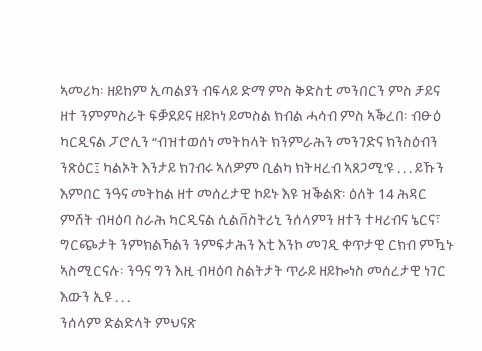ኣመሪካ፡ ዘይከም ኢጣልያን ብፍላይ ድማ ምስ ቅድስቲ መንበርን ምስ ቻይና ዘተ ንምምስራት ፍቓደይና ዘይኮነ ይመስል ክብል ሓሳብ ምስ ኣቕረበ፡ ብፁዕ ካርዲናል ፓሮሊን “ብዝተወሰነ መትከላት ክንምራሕን መንገድና ክንስዕብን ንጽዕር፤ ካልኦት እንታይ ክገብሩ ኣለዎም ቢልካ ክትዛረብ ኣጸጋሚ’ዩ . . . ይኹን እምበር ንዓና መትከል ዘተ መሰረታዊ ኮይኑ እዩ ዝቕልጽ፡ ዕለት 14 ሕዳር ምሸት ብዛዕባ ስራሕ ካርዲናል ሲልቨስትሪኒ ንሰላምን ዘተን ተዛሪብና ኔርና፣ ግርጭታት ንምክልኻልን ንምፍታሕን እቲ እንኮ መገዲ ቀጥታዊ ርክብ ምዃኑ ኣስሚርናሉ፡ ንዓና ግን እዚ ብዛዕባ ስልትታት ጥራይ ዘይኰነስ መሰረታዊ ነገር እውን ኢዩ . . .
ንሰላም ድልድላት ምህናጽ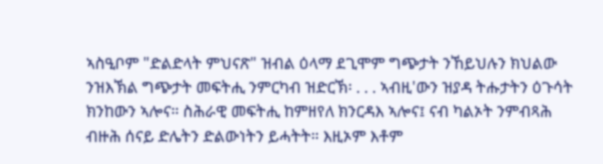ኣስዒቦም "ድልድላት ምህናጽ" ዝብል ዕላማ ደጊሞም ግጭታት ንኸይህሉን ክህልው ንዝእኽል ግጭታት መፍትሒ ንምርካብ ዝድርኽ፡ . . . ኣብዚ'ውን ዝያዳ ትሑታትን ዕጉሳት ክንከውን ኣሎና። ስሕራዊ መፍትሒ ከምዘየለ ክንርዳእ ኣሎና፤ ናብ ካልኦት ንምብጻሕ ብዙሕ ሰናይ ድሌትን ድልውነትን ይሓትት። እዚኦም እቶም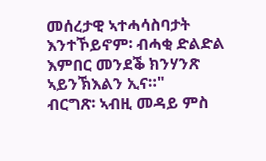መሰረታዊ ኣተሓሳስባታት እንተኾይኖም፡ ብሓቂ ድልድል እምበር መንደቕ ክንሃንጽ ኣይንኽእልን ኢና።"
ብርግጽ፡ ኣብዚ መዳይ ምስ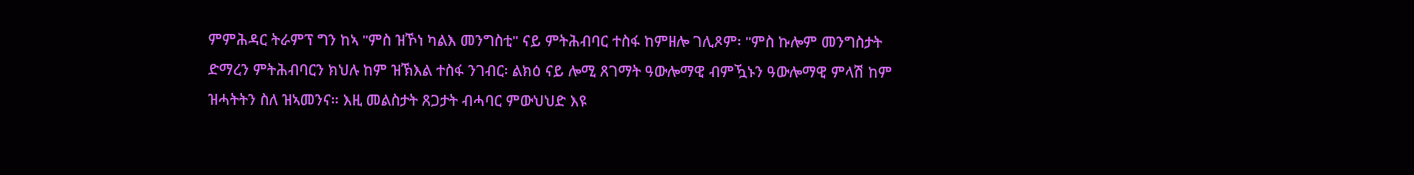ምምሕዳር ትራምፕ ግን ከኣ "ምስ ዝኾነ ካልእ መንግስቲ" ናይ ምትሕብባር ተስፋ ከምዘሎ ገሊጾም፡ "ምስ ኩሎም መንግስታት ድማረን ምትሕብባርን ክህሉ ከም ዝኽእል ተስፋ ንገብር፡ ልክዕ ናይ ሎሚ ጸገማት ዓውሎማዊ ብምዃኑን ዓውሎማዊ ምላሽ ከም ዝሓትትን ስለ ዝኣመንና። እዚ መልስታት ጸጋታት ብሓባር ምውህህድ እዩ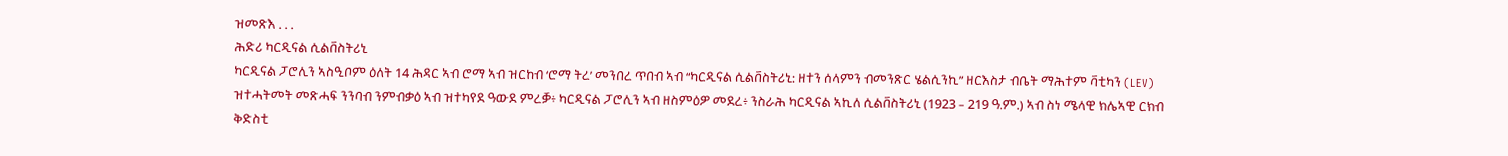ዝመጽእ . . .
ሕድሪ ካርዲናል ሲልቨስትሪኒ
ካርዲናል ፓሮሊን ኣስዒቦም ዕለት 14 ሕዳር ኣብ ሮማ ኣብ ዝርከብ ‘ሮማ ትረ’ መንበረ ጥበብ ኣብ “ካርዲናል ሲልቨስትሪኒ: ዘተን ሰላምን ብመንጽር ሄልሲንኪ” ዘርእስታ ብቤት ማሕተም ቫቲካን (LEV) ዝተሓትመት መጽሓፍ ንንባብ ንምብቃዕ ኣብ ዝተካየደ ዓውደ ምረቓ፥ ካርዲናል ፓሮሊን ኣብ ዘስምዕዎ መደረ፥ ንስራሕ ካርዲናል ኣኪለ ሲልቨስትሪኒ (1923 – 219 ዓ.ም.) ኣብ ስነ ሜላዊ ክሌኣዊ ርክብ ቅድስቲ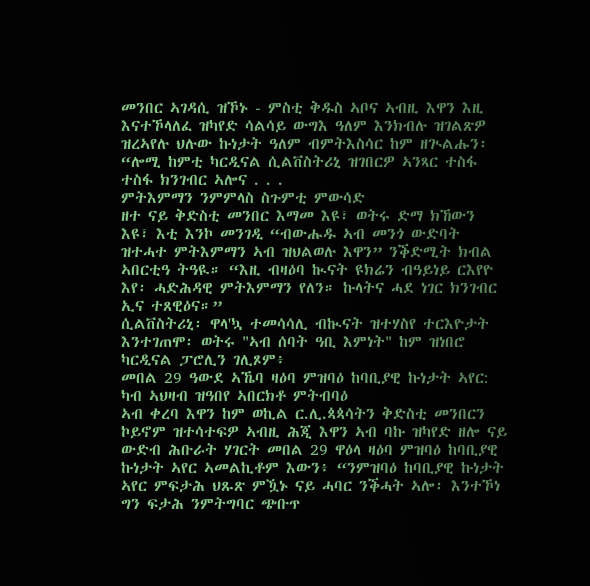መንበር ኣገዳሲ ዝኾኑ - ምስቲ ቅዱስ ኣቦና ኣብዚ እዋን እዚ እናተኾላለፈ ዝካየድ ሳልሳይ ውግእ ዓለም እንክብሉ ዝገልጽዎ ዝረኣየሉ ህሉው ኩነታት ዓለም ብምትእስሳር ከም ዘጒልሑን፡ “ሎሚ ከምቲ ካርዲናል ሲልቨስትሪኒ ዝገበርዎ ኣንጻር ተስፋ ተስፋ ክንገብር ኣሎና . . .
ምትእምማን ንምምላስ ስጉምቲ ምውሳድ
ዘተ ናይ ቅድስቲ መንበር እማመ እዩ፣ ወትሩ ድማ ክኸውን እዩ፣ እቲ እንኮ መንገዲ “ብውሑዱ ኣብ መንጎ ውድባት ዝተሓተ ምትእምማን ኣብ ዝህልወሉ እዋን” ንቕድሚት ክብል ኣበርቲዓ ትዓዪ። “እዚ ብዛዕባ ኲናት ዩክሬን ብዓይነይ ርእየዮ እየ፡ ሓድሕዳዊ ምትእምማን የለን። ኩላትና ሓደ ነገር ክንገብር ኢና ተጸዊዕና።”
ሲልቨስትሪኒ፡ ዋላ'ኳ ተመሳሳሊ ብኲናት ዝተሃስየ ተርእዮታት እንተገጠሞ፡ ወትሩ "ኣብ ሰባት ዓቢ እምነት" ከም ዝነበሮ ካርዲናል ፓሮሊን ገሊጾም፥
መበል 29 ዓውደ ኣኼባ ዛዕባ ምዝባዕ ከባቢያዊ ኩነታት ኣየር: ካብ ኣህዛብ ዝዓበየ ኣበርክቶ ምትብባዕ
ኣብ ቀረባ እዋን ከም ወኪል ር.ሊ.ጳጳሳትን ቅድስቲ መንበርን ኮይኖም ዝተሳተፍዎ ኣብዚ ሕጂ እዋን ኣብ ባኩ ዝካየድ ዘሎ ናይ ውድብ ሕቡራት ሃገርት መበል 29 ዋዕላ ዛዕባ ምዝባዕ ከባቢያዊ ኩነታት ኣየር ኣመልኪቶም እውን፥ “ንምዝባዕ ከባቢያዊ ኩነታት ኣየር ምፍታሕ ህጹጽ ምዃኑ ናይ ሓባር ንቕሓት ኣሎ፡ እንተኾነ ግን ፍታሕ ንምትግባር ጭቡጥ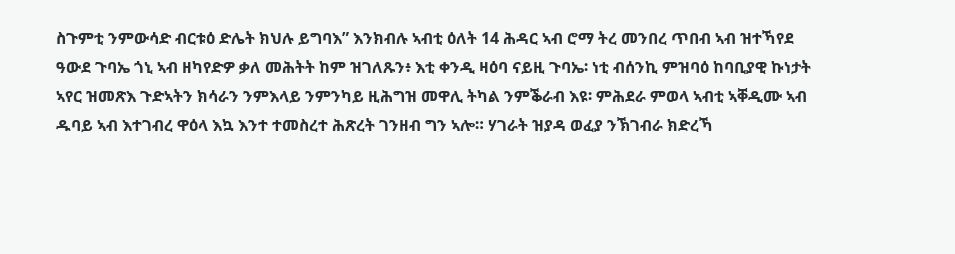ስጉምቲ ንምውሳድ ብርቱዕ ድሌት ክህሉ ይግባእ” እንክብሉ ኣብቲ ዕለት 14 ሕዳር ኣብ ሮማ ትረ መንበረ ጥበብ ኣብ ዝተኻየደ ዓውደ ጉባኤ ጎኒ ኣብ ዘካየድዎ ቃለ መሕትት ከም ዝገለጹን፥ እቲ ቀንዲ ዛዕባ ናይዚ ጉባኤ፡ ነቲ ብሰንኪ ምዝባዕ ከባቢያዊ ኩነታት ኣየር ዝመጽእ ጉድኣትን ክሳራን ንምእላይ ንምንካይ ዚሕግዝ መዋሊ ትካል ንምቕራብ እዩ፡ ምሕደራ ምወላ ኣብቲ ኣቐዲሙ ኣብ ዱባይ ኣብ እተገብረ ዋዕላ እኳ እንተ ተመስረተ ሕጽረት ገንዘብ ግን ኣሎ። ሃገራት ዝያዳ ወፈያ ንኽገብራ ክድረኻ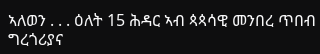ኣለወን . . . ዕለት 15 ሕዳር ኣብ ጳጳሳዊ መንበረ ጥበብ ግረጎሪያና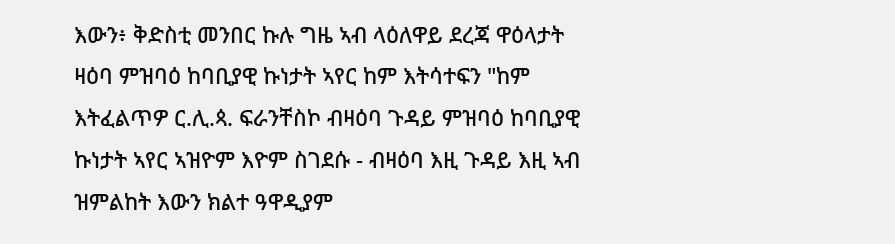እውን፥ ቅድስቲ መንበር ኩሉ ግዜ ኣብ ላዕለዋይ ደረጃ ዋዕላታት ዛዕባ ምዝባዕ ከባቢያዊ ኩነታት ኣየር ከም እትሳተፍን "ከም እትፈልጥዎ ር.ሊ.ጳ. ፍራንቸስኮ ብዛዕባ ጉዳይ ምዝባዕ ከባቢያዊ ኩነታት ኣየር ኣዝዮም እዮም ስገደሱ - ብዛዕባ እዚ ጉዳይ እዚ ኣብ ዝምልከት እውን ክልተ ዓዋዲያም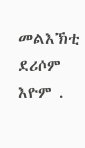መልእኽቲ ደሪሶም እዮም .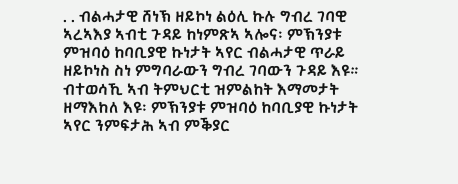. . ብልሓታዊ ሸነኽ ዘይኮነ ልዕሊ ኩሉ ግብረ ገባዊ ኣረኣእያ ኣብቲ ጉዳይ ከነምጽኣ ኣሎና፡ ምኽንያቱ ምዝባዕ ከባቢያዊ ኩነታት ኣየር ብልሓታዊ ጥራይ ዘይኮነስ ስነ ምግባራውን ግብረ ገባውን ጉዳይ እዩ። ብተወሳኺ ኣብ ትምህርቲ ዝምልከት እማመታት ዘማእከለ እዩ፡ ምኽንያቱ ምዝባዕ ከባቢያዊ ኩነታት ኣየር ንምፍታሕ ኣብ ምቕያር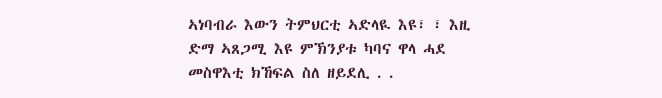ኣነባብራ እውን ትምህርቲ ኣድላዪ እዩ፣ ፣ እዚ ድማ ኣጸጋሚ እዩ ምኽንያቱ ካባና ዋላ ሓደ መስዋእቲ ክኸፍል ስለ ዘይደሊ . .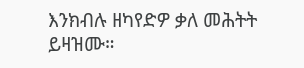እንክብሉ ዘካየድዎ ቃለ መሕትት ይዛዝሙ።